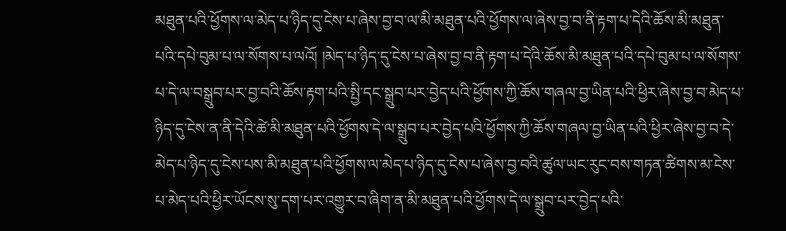མཐུན་པའི་ཕྱོགས་ལ་མེད་པ་ཉིད་དུ་ངེས་པ་ཞེས་བྱ་བ་ལ་མི་མཐུན་པའི་ཕྱོགས་ལ་ཞེས་བྱ་བ་ནི་རྟག་པ་དེའི་ཆོས་མི་མཐུན་པའི་དཔེ་བུམ་པ་ལ་སོགས་པ་ལའོ། །མེད་པ་ཉིད་དུ་ངེས་པ་ཞེས་བྱ་བ་ནི་རྟག་པ་དེའི་ཆོས་མི་མཐུན་པའི་དཔེ་བུམ་པ་ལ་སོགས་པ་དེ་ལ་བསྒྲུབ་པར་བྱ་བའི་ཆོས་རྟག་པའི་སྤྱི་དང་སྒྲུབ་པར་བྱེད་པའི་ཕྱོགས་ཀྱི་ཆོས་གཞལ་བྱ་ཡིན་པའི་ཕྱིར་ཞེས་བྱ་བ་མེད་པ་ཉིད་དུ་ངེས་ན་ནི་དེའི་ཚེ་མི་མཐུན་པའི་ཕྱོགས་དེ་ལ་སྒྲུབ་པར་བྱེད་པའི་ཕྱོགས་ཀྱི་ཆོས་གཞལ་བྱ་ཡིན་པའི་ཕྱིར་ཞེས་བྱ་བ་དེ་མེད་པ་ཉིད་དུ་ངེས་པས་མི་མཐུན་པའི་ཕྱོགས་ལ་མེད་པ་ཉིད་དུ་ངེས་པ་ཞེས་བྱ་བའི་ཚུལ་ཡང་རུང་བས་གཏན་ཚིགས་མ་ངེས་པ་མེད་པའི་ཕྱིར་ཡོངས་སུ་དག་པར་འགྱུར་བ་ཞིག་ན་མི་མཐུན་པའི་ཕྱོགས་དེ་ལ་སྒྲུབ་པར་བྱེད་པའི་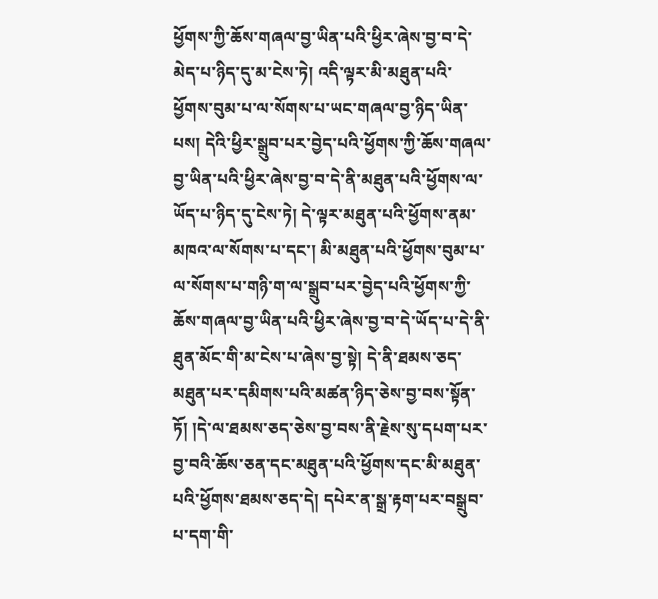ཕྱོགས་ཀྱི་ཆོས་གཞལ་བྱ་ཡིན་པའི་ཕྱིར་ཞེས་བྱ་བ་དེ་མེད་པ་ཉིད་དུ་མ་ངེས་ཏེ། འདི་ལྟར་མི་མཐུན་པའི་ཕྱོགས་བུམ་པ་ལ་སོགས་པ་ཡང་གཞལ་བྱ་ཉིད་ཡིན་པས། དེའི་ཕྱིར་སྒྲུབ་པར་བྱེད་པའི་ཕྱོགས་ཀྱི་ཆོས་གཞལ་བྱ་ཡིན་པའི་ཕྱིར་ཞེས་བྱ་བ་དེ་ནི་མཐུན་པའི་ཕྱོགས་ལ་ཡོད་པ་ཉིད་དུ་ངེས་ཏེ། དེ་ལྟར་མཐུན་པའི་ཕྱོགས་ནམ་མཁའ་ལ་སོགས་པ་དང་། མི་མཐུན་པའི་ཕྱོགས་བུམ་པ་ལ་སོགས་པ་གཉི་ག་ལ་སྒྲུབ་པར་བྱེད་པའི་ཕྱོགས་ཀྱི་ཆོས་གཞལ་བྱ་ཡིན་པའི་ཕྱིར་ཞེས་བྱ་བ་དེ་ཡོད་པ་དེ་ནི་ཐུན་མོང་གི་མ་ངེས་པ་ཞེས་བྱ་སྟེ། དེ་ནི་ཐམས་ཅད་མཐུན་པར་དམིགས་པའི་མཚན་ཉིད་ཅེས་བྱ་བས་སྟོན་ཏོ། །དེ་ལ་ཐམས་ཅད་ཅེས་བྱ་བས་ནི་རྗེས་སུ་དཔག་པར་བྱ་བའི་ཆོས་ཅན་དང་མཐུན་པའི་ཕྱོགས་དང་མི་མཐུན་པའི་ཕྱོགས་ཐམས་ཅད་དེ། དཔེར་ན་སྒྲ་རྟག་པར་བསྒྲུབ་པ་དག་གི་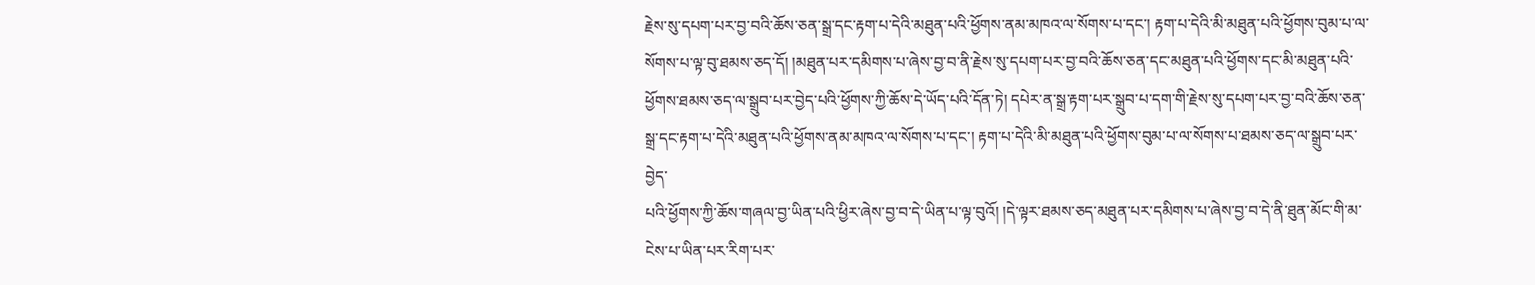རྗེས་སུ་དཔག་པར་བྱ་བའི་ཆོས་ཅན་སྒྲ་དང་རྟག་པ་དེའི་མཐུན་པའི་ཕྱོགས་ནམ་མཁའ་ལ་སོགས་པ་དང་། རྟག་པ་དེའི་མི་མཐུན་པའི་ཕྱོགས་བུམ་པ་ལ་སོགས་པ་ལྟ་བུ་ཐམས་ཅད་དོ། །མཐུན་པར་དམིགས་པ་ཞེས་བྱ་བ་ནི་རྗེས་སུ་དཔག་པར་བྱ་བའི་ཆོས་ཅན་དང་མཐུན་པའི་ཕྱོགས་དང་མི་མཐུན་པའི་ཕྱོགས་ཐམས་ཅད་ལ་སྒྲུབ་པར་བྱེད་པའི་ཕྱོགས་ཀྱི་ཆོས་དེ་ཡོད་པའི་དོན་ཏེ། དཔེར་ན་སྒྲ་རྟག་པར་སྒྲུབ་པ་དག་གི་རྗེས་སུ་དཔག་པར་བྱ་བའི་ཆོས་ཅན་སྒྲ་དང་རྟག་པ་དེའི་མཐུན་པའི་ཕྱོགས་ནམ་མཁའ་ལ་སོགས་པ་དང་། རྟག་པ་དེའི་མི་མཐུན་པའི་ཕྱོགས་བུམ་པ་ལ་སོགས་པ་ཐམས་ཅད་ལ་སྒྲུབ་པར་བྱེད་
པའི་ཕྱོགས་ཀྱི་ཆོས་གཞལ་བྱ་ཡིན་པའི་ཕྱིར་ཞེས་བྱ་བ་དེ་ཡིན་པ་ལྟ་བུའོ། །དེ་ལྟར་ཐམས་ཅད་མཐུན་པར་དམིགས་པ་ཞེས་བྱ་བ་དེ་ནི་ཐུན་མོང་གི་མ་ངེས་པ་ཡིན་པར་རིག་པར་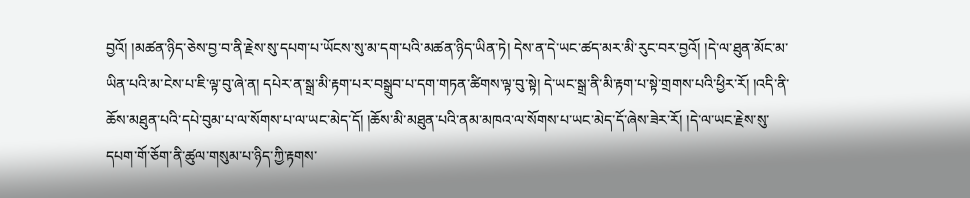བྱའོ། །མཚན་ཉིད་ཅེས་བྱ་བ་ནི་རྗེས་སུ་དཔག་པ་ཡོངས་སུ་མ་དག་པའི་མཚན་ཉིད་ཡིན་ཏེ། དེས་ན་དེ་ཡང་ཚད་མར་མི་རུང་བར་བྱའོ། །དེ་ལ་ཐུན་མོང་མ་ཡིན་པའི་མ་ངེས་པ་ཇི་ལྟ་བུ་ཞེ་ན། དཔེར་ན་སྒྲ་མི་རྟག་པར་བསྒྲུབ་པ་དག་གཏན་ཚིགས་ལྟ་བུ་སྟེ། དེ་ཡང་སྒྲ་ནི་མི་རྟག་པ་སྟེ་གྲགས་པའི་ཕྱིར་རོ། །འདི་ནི་ཆོས་མཐུན་པའི་དཔེ་བུམ་པ་ལ་སོགས་པ་ལ་ཡང་མེད་དོ། །ཆོས་མི་མཐུན་པའི་ནམ་མཁའ་ལ་སོགས་པ་ཡང་མེད་དོ་ཞེས་ཟེར་རོ། །དེ་ལ་ཡང་རྗེས་སུ་དཔག་གོ་ཅོག་ནི་ཚུལ་གསུམ་པ་ཉིད་ཀྱི་རྟགས་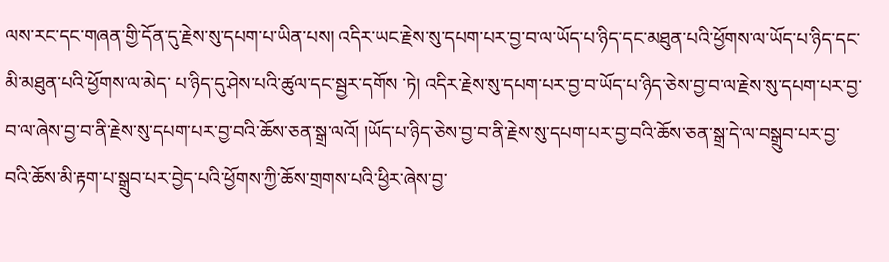ལས་རང་དང་གཞན་གྱི་དོན་དུ་རྗེས་སུ་དཔག་པ་ཡིན་པས། འདིར་ཡང་རྗེས་སུ་དཔག་པར་བྱ་བ་ལ་ཡོད་པ་ཉིད་དང་མཐུན་པའི་ཕྱོགས་ལ་ཡོད་པ་ཉིད་དང་མི་མཐུན་པའི་ཕྱོགས་ལ་མེད་ པ་ཉིད་དུ་ཤེས་པའི་ཚུལ་དང་སྦྱར་དགོས ་ཏེ། འདིར་རྗེས་སུ་དཔག་པར་བྱ་བ་ཡོད་པ་ཉིད་ཅེས་བྱ་བ་ལ་རྗེས་སུ་དཔག་པར་བྱ་བ་ལ་ཞེས་བྱ་བ་ནི་རྗེས་སུ་དཔག་པར་བྱ་བའི་ཆོས་ཅན་སྒྲ་ལའོ། །ཡོད་པ་ཉིད་ཅེས་བྱ་བ་ནི་རྗེས་སུ་དཔག་པར་བྱ་བའི་ཆོས་ཅན་སྒྲ་དེ་ལ་བསྒྲུབ་པར་བྱ་བའི་ཆོས་མི་རྟག་པ་སྒྲུབ་པར་བྱེད་པའི་ཕྱོགས་ཀྱི་ཆོས་གྲགས་པའི་ཕྱིར་ཞེས་བྱ་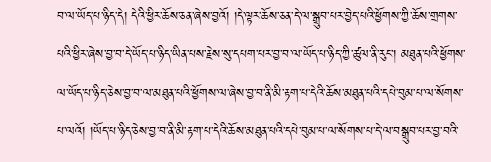བ་ལ་ཡོད་པ་ཉིད་དེ། དེའི་ཕྱིར་ཆོས་ཅན་ཞེས་བྱའོ། །དེ་ལྟར་ཆོས་ཅན་དེ་ལ་སྒྲུབ་པར་བྱེད་པའི་ཕྱོགས་ཀྱི་ཆོས་གྲགས་པའི་ཕྱིར་ཞེས་བྱ་བ་དེ་ཡོད་པ་ཉིད་ཡིན་པས་རྗེས་སུ་དཔག་པར་བྱ་བ་ལ་ཡོད་པ་ཉིད་ཀྱི་ཚུལ་ནི་རུང་། མཐུན་པའི་ཕྱོགས་ལ་ཡོད་པ་ཉིད་ཅེས་བྱ་བ་ལ་མཐུན་པའི་ཕྱོགས་ལ་ཞེས་བྱ་བ་ནི་མི་རྟག་པ་དེའི་ཆོས་མཐུན་པའི་དཔེ་བུམ་པ་ལ་སོགས་པ་ལའོ། །ཡོད་པ་ཉིད་ཅེས་བྱ་བ་ནི་མི་རྟག་པ་དེའི་ཆོས་མཐུན་པའི་དཔེ་བུམ་པ་ལ་སོགས་པ་དེ་ལ་བསྒྲུབ་པར་བྱ་བའི་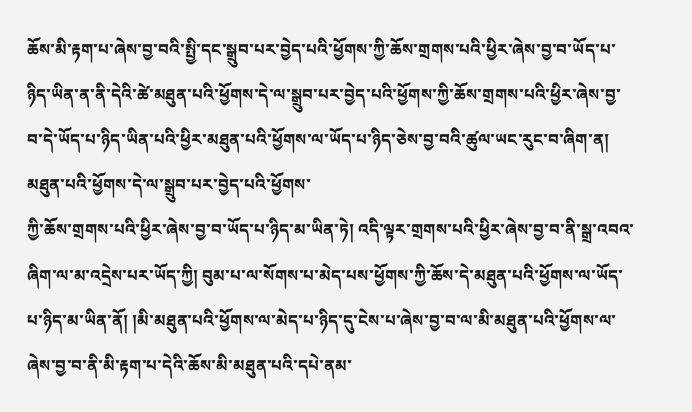ཆོས་མི་རྟག་པ་ཞེས་བྱ་བའི་སྤྱི་དང་སྒྲུབ་པར་བྱེད་པའི་ཕྱོགས་ཀྱི་ཆོས་གྲགས་པའི་ཕྱིར་ཞེས་བྱ་བ་ཡོད་པ་ཉིད་ཡིན་ན་ནི་དེའི་ཚེ་མཐུན་པའི་ཕྱོགས་དེ་ལ་སྒྲུབ་པར་བྱེད་པའི་ཕྱོགས་ཀྱི་ཆོས་གྲགས་པའི་ཕྱིར་ཞེས་བྱ་བ་དེ་ཡོད་པ་ཉིད་ཡིན་པའི་ཕྱིར་མཐུན་པའི་ཕྱོགས་ལ་ཡོད་པ་ཉིད་ཅེས་བྱ་བའི་ཚུལ་ཡང་རུང་བ་ཞིག་ན། མཐུན་པའི་ཕྱོགས་དེ་ལ་སྒྲུབ་པར་བྱེད་པའི་ཕྱོགས་
ཀྱི་ཆོས་གྲགས་པའི་ཕྱིར་ཞེས་བྱ་བ་ཡོད་པ་ཉིད་མ་ཡིན་ཏེ། འདི་ལྟར་གྲགས་པའི་ཕྱིར་ཞེས་བྱ་བ་ནི་སྒྲ་འབའ་ཞིག་ལ་མ་འདྲེས་པར་ཡོད་ཀྱི། བུམ་པ་ལ་སོགས་པ་མེད་པས་ཕྱོགས་ཀྱི་ཆོས་དེ་མཐུན་པའི་ཕྱོགས་ལ་ཡོད་པ་ཉིད་མ་ཡིན་ནོ། །མི་མཐུན་པའི་ཕྱོགས་ལ་མེད་པ་ཉིད་དུ་ངེས་པ་ཞེས་བྱ་བ་ལ་མི་མཐུན་པའི་ཕྱོགས་ལ་ཞེས་བྱ་བ་ནི་མི་རྟག་པ་དེའི་ཆོས་མི་མཐུན་པའི་དཔེ་ནམ་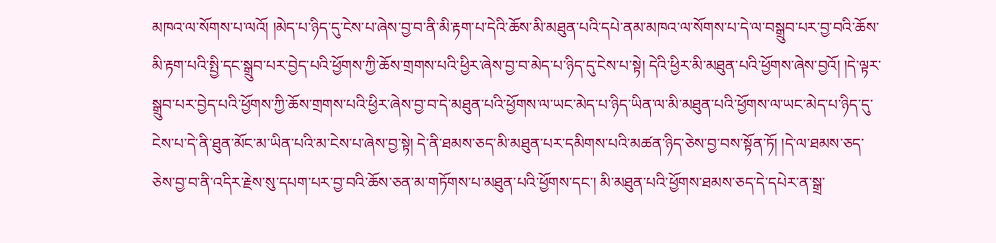མཁའ་ལ་སོགས་པ་ལའོ། །མེད་པ་ཉིད་དུ་ངེས་པ་ཞེས་བྱ་བ་ནི་མི་རྟག་པ་དེའི་ཆོས་མི་མཐུན་པའི་དཔེ་ནམ་མཁའ་ལ་སོགས་པ་དེ་ལ་བསྒྲུབ་པར་བྱ་བའི་ཆོས་མི་རྟག་པའི་སྤྱི་དང་སྒྲུབ་པར་བྱེད་པའི་ཕྱོགས་ཀྱི་ཆོས་གྲགས་པའི་ཕྱིར་ཞེས་བྱ་བ་མེད་པ་ཉིད་དུ་ངེས་པ་སྟེ། དེའི་ཕྱིར་མི་མཐུན་པའི་ཕྱོགས་ཞེས་བྱའོ། །དེ་ལྟར་སྒྲུབ་པར་བྱེད་པའི་ཕྱོགས་ཀྱི་ཆོས་གྲགས་པའི་ཕྱིར་ཞེས་བྱ་བ་དེ་མཐུན་པའི་ཕྱོགས་ལ་ཡང་མེད་པ་ཉིད་ཡིན་ལ་མི་མཐུན་པའི་ཕྱོགས་ལ་ཡང་མེད་པ་ཉིད་དུ་ངེས་པ་དེ་ནི་ཐུན་མོང་མ་ཡིན་པའི་མ་ངེས་པ་ཞེས་བྱ་སྟེ། དེ་ནི་ཐམས་ཅད་མི་མཐུན་པར་དམིགས་པའི་མཚན་ཉིད་ཅེས་བྱ་བས་སྟོན་ཏོ། །དེ་ལ་ཐམས་ཅད་ཅེས་བྱ་བ་ནི་འདིར་རྗེས་སུ་དཔག་པར་བྱ་བའི་ཆོས་ཅན་མ་གཏོགས་པ་མཐུན་པའི་ཕྱོགས་དང་། མི་མཐུན་པའི་ཕྱོགས་ཐམས་ཅད་དེ་དཔེར་ན་སྒྲ་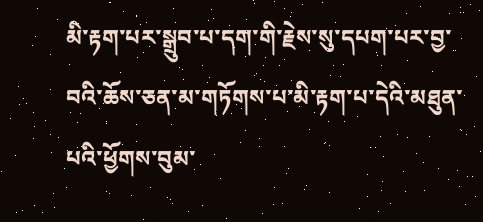མི་རྟག་པར་སྒྲུབ་པ་དག་གི་རྗེས་སུ་དཔག་པར་བྱ་བའི་ཆོས་ཅན་མ་གཏོགས་པ་མི་རྟག་པ་དེའི་མཐུན་པའི་ཕྱོགས་བུམ་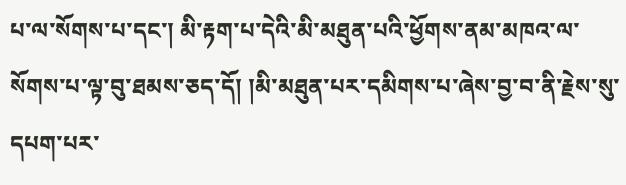པ་ལ་སོགས་པ་དང་། མི་རྟག་པ་དེའི་མི་མཐུན་པའི་ཕྱོགས་ནམ་མཁའ་ལ་སོགས་པ་ལྟ་བུ་ཐམས་ཅད་དོ། །མི་མཐུན་པར་དམིགས་པ་ཞེས་བྱ་བ་ནི་རྗེས་སུ་དཔག་པར་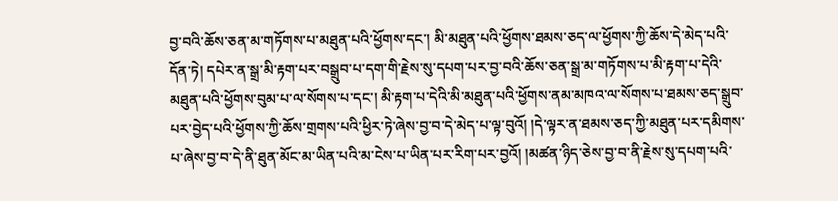བྱ་བའི་ཆོས་ཅན་མ་གཏོགས་པ་མཐུན་པའི་ཕྱོགས་དང་། མི་མཐུན་པའི་ཕྱོགས་ཐམས་ཅད་ལ་ཕྱོགས་ཀྱི་ཆོས་དེ་མེད་པའི་དོན་ཏེ། དཔེར་ན་སྒྲ་མི་རྟག་པར་བསྒྲུབ་པ་དག་གི་རྗེས་སུ་དཔག་པར་བྱ་བའི་ཆོས་ཅན་སྒྲ་མ་གཏོགས་པ་མི་རྟག་པ་དེའི་མཐུན་པའི་ཕྱོགས་བུམ་པ་ལ་སོགས་པ་དང་། མི་རྟག་པ་དེའི་མི་མཐུན་པའི་ཕྱོགས་ནམ་མཁའ་ལ་སོགས་པ་ཐམས་ཅད་སྒྲུབ་པར་བྱེད་པའི་ཕྱོགས་ཀྱི་ཆོས་གྲགས་པའི་ཕྱིར་ཏེ་ཞེས་བྱ་བ་དེ་མེད་པ་ལྟ་བུའོ། །དེ་ལྟར་ན་ཐམས་ཅད་ཀྱི་མཐུན་པར་དམིགས་པ་ཞེས་བྱ་བ་དེ་ནི་ཐུན་མོང་མ་ཡིན་པའི་མ་ངེས་པ་ཡིན་པར་རིག་པར་བྱའོ། །མཚན་ཉིད་ཅེས་བྱ་བ་ནི་རྗེས་སུ་དཔག་པའི་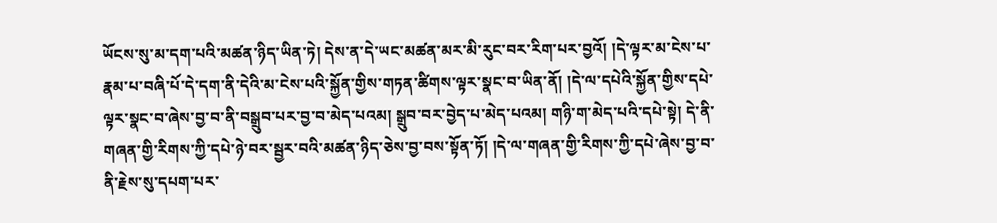ཡོངས་སུ་མ་དག་པའི་མཚན་ཉིད་ཡིན་ཏེ། དེས་ན་དེ་ཡང་མཚན་མར་མི་རུང་བར་རིག་པར་བྱའོ། །དེ་ལྟར་མ་ངེས་པ་རྣམ་པ་བཞི་པོ་དེ་དག་ནི་དེའི་མ་ངེས་པའི་སྐྱོན་གྱིས་གཏན་ཚིགས་ལྟར་སྣང་བ་ཡིན་ནོ། །དེ་ལ་དཔེའི་སྐྱོན་གྱིས་དཔེ་ལྟར་སྣང་བ་ཞེས་བྱ་བ་ནི་བསྒྲུབ་པར་བྱ་བ་མེད་པའམ། སྒྲུབ་བར་བྱེད་པ་མེད་པའམ། གཉི་ག་མེད་པའི་དཔེ་སྟེ། དེ་ནི་གཞན་གྱི་རིགས་ཀྱི་དཔེ་ཉེ་བར་སྦྱར་བའི་མཚན་ཉིད་ཅེས་བྱ་བས་སྟོན་ཏོ། །དེ་ལ་གཞན་གྱི་རིགས་ཀྱི་དཔེ་ཞེས་བྱ་བ་ནི་རྗེས་སུ་དཔག་པར་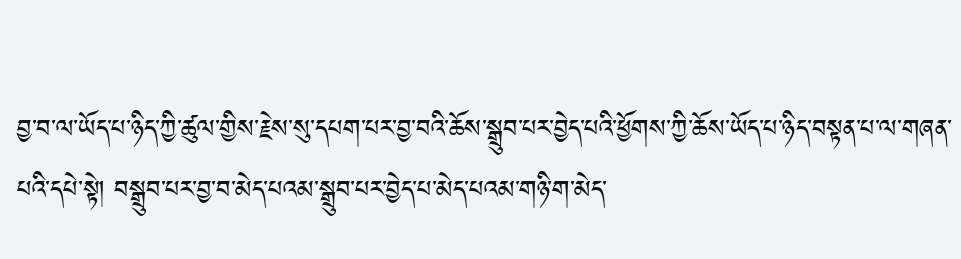བྱ་བ་ལ་ཡོད་པ་ཉིད་ཀྱི་ཚུལ་གྱིས་རྗེས་སུ་དཔག་པར་བྱ་བའི་ཆོས་སྒྲུབ་པར་བྱེད་པའི་ཕྱོགས་ཀྱི་ཆོས་ཡོད་པ་ཉིད་བསྟན་པ་ལ་གཞན་པའི་དཔེ་སྟེ། བསྒྲུབ་པར་བྱ་བ་མེད་པའམ་སྒྲུབ་པར་བྱེད་པ་མེད་པའམ་གཉི་ག་མེད་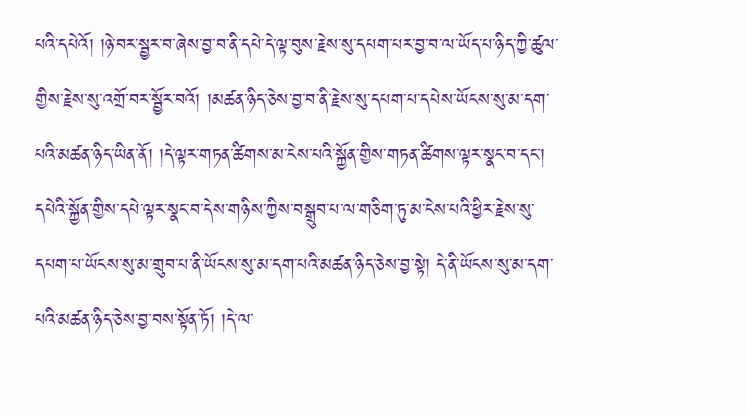པའི་དཔེའོ། །ཉེ་བར་སྦྱར་བ་ཞེས་བྱ་བ་ནི་དཔེ་དེ་ལྟ་བུས་རྗེས་སུ་དཔག་པར་བྱ་བ་ལ་ཡོད་པ་ཉིད་ཀྱི་ཚུལ་གྱིས་རྗེས་སུ་འགྲོ་བར་སྦྱོར་བའོ། །མཚན་ཉིད་ཅེས་བྱ་བ་ནི་རྗེས་སུ་དཔག་པ་དཔེས་ཡོངས་སུ་མ་དག་པའི་མཚན་ཉིད་ཡིན་ནོ། །དེ་ལྟར་གཏན་ཚིགས་མ་ངེས་པའི་སྐྱོན་གྱིས་གཏན་ཚིགས་ལྟར་སྣང་བ་དང་། དཔེའི་སྐྱོན་གྱིས་དཔེ་ལྟར་སྣང་བ་དེས་གཉིས་ཀྱིས་བསྒྲུབ་པ་ལ་གཅིག་ཏུ་མ་ངེས་པའི་ཕྱིར་རྗེས་སུ་དཔག་པ་ཡོངས་སུ་མ་གྲུབ་པ་ནི་ཡོངས་སུ་མ་དག་པའི་མཚན་ཉིད་ཅེས་བྱ་སྟེ། དེ་ནི་ཡོངས་སུ་མ་དག་པའི་མཚན་ཉིད་ཅེས་བྱ་བས་སྟོན་ཏོ། །དེ་ལ་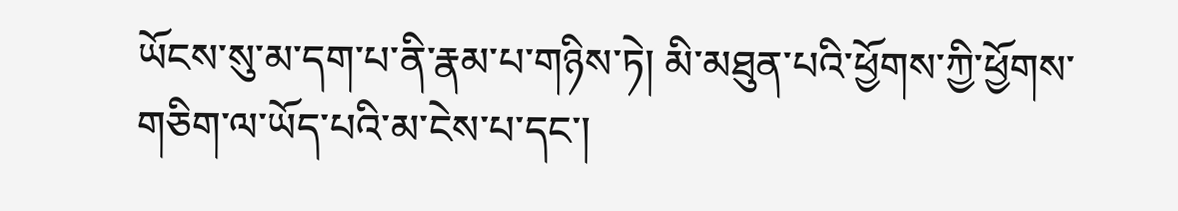ཡོངས་སུ་མ་དག་པ་ནི་རྣམ་པ་གཉིས་ཏེ། མི་མཐུན་པའི་ཕྱོགས་ཀྱི་ཕྱོགས་གཅིག་ལ་ཡོད་པའི་མ་ངེས་པ་དང་།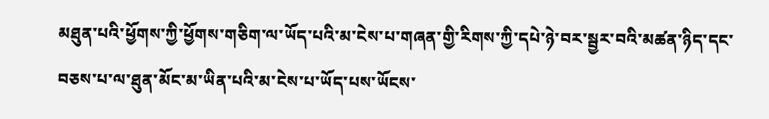མཐུན་པའི་ཕྱོགས་ཀྱི་ཕྱོགས་གཅིག་ལ་ཡོད་པའི་མ་ངེས་པ་གཞན་གྱི་རིགས་ཀྱི་དཔེ་ཉེ་བར་སྦྱར་བའི་མཚན་ཉིད་དང་བཅས་པ་ལ་ཐུན་མོང་མ་ཡིན་པའི་མ་ངེས་པ་ཡོད་པས་ཡོངས་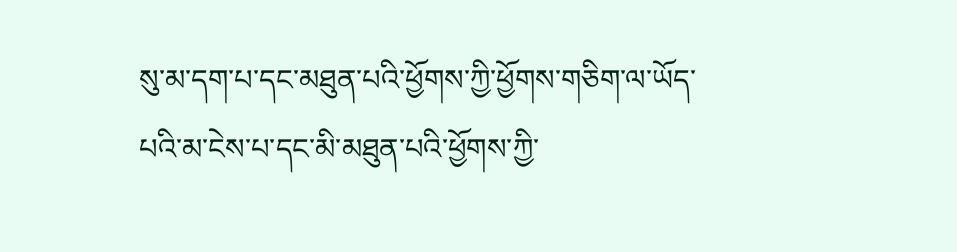སུ་མ་དག་པ་དང་མཐུན་པའི་ཕྱོགས་ཀྱི་ཕྱོགས་གཅིག་ལ་ཡོད་པའི་མ་ངེས་པ་དང་མི་མཐུན་པའི་ཕྱོགས་ཀྱི་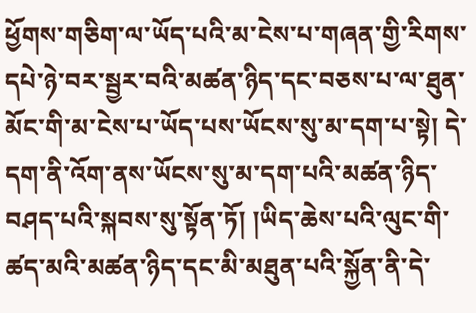ཕྱོགས་གཅིག་ལ་ཡོད་པའི་མ་ངེས་པ་གཞན་གྱི་རིགས་དཔེ་ཉེ་བར་སྦྱར་བའི་མཚན་ཉིད་དང་བཅས་པ་ལ་ཐུན་མོང་གི་མ་ངེས་པ་ཡོད་པས་ཡོངས་སུ་མ་དག་པ་སྟེ། དེ་དག་ནི་འོག་ནས་ཡོངས་སུ་མ་དག་པའི་མཚན་ཉིད་བཤད་པའི་སྐབས་སུ་སྟོན་ཏོ། །ཡིད་ཆེས་པའི་ལུང་གི་ཚད་མའི་མཚན་ཉིད་དང་མི་མཐུན་པའི་སྐྱོན་ནི་དེ་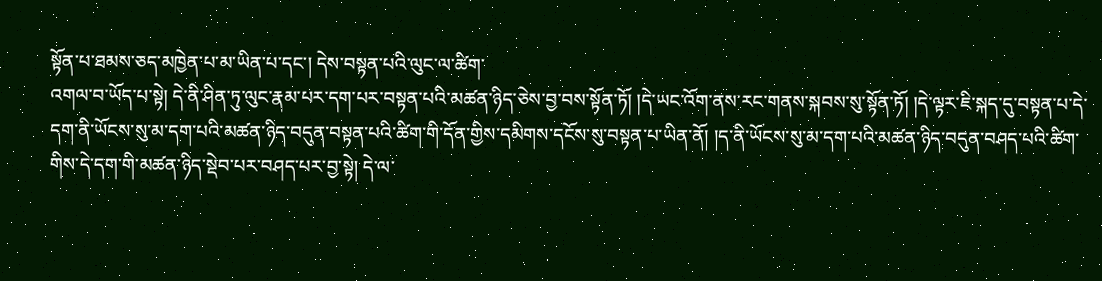སྟོན་པ་ཐམས་ཅད་མཁྱེན་པ་མ་ཡིན་པ་དང་། དེས་བསྟན་པའི་ལུང་ལ་ཚིག་
འགལ་བ་ཡོད་པ་སྟེ། དེ་ནི་ཤིན་ཏུ་ལུང་རྣམ་པར་དག་པར་བསྟན་པའི་མཚན་ཉིད་ཅེས་བྱ་བས་སྟོན་ཏོ། །དེ་ཡང་འོག་ནས་རང་གནས་སྐབས་སུ་སྟོན་ཏོ། །དེ་ལྟར་ཇི་སྐད་དུ་བསྟན་པ་དེ་དག་ནི་ཡོངས་སུ་མ་དག་པའི་མཚན་ཉིད་བདུན་བསྟན་པའི་ཚིག་གི་དོན་གྱིས་དམིགས་དངོས་སུ་བསྟན་པ་ཡིན་ནོ། །ད་ནི་ཡོངས་སུ་མ་དག་པའི་མཚན་ཉིད་བདུན་བཤད་པའི་ཚིག་གིས་དེ་དག་གི་མཚན་ཉིད་སྡེབ་པར་བཤད་པར་བྱ་སྟེ། དེ་ལ་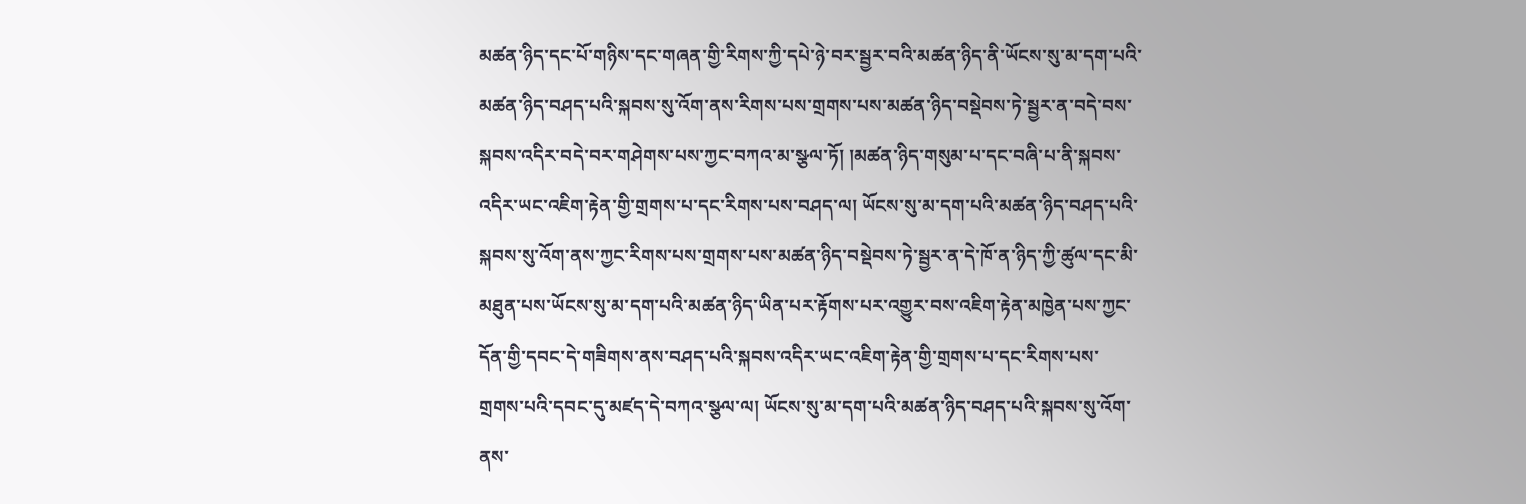མཚན་ཉིད་དང་པོ་གཉིས་དང་གཞན་གྱི་རིགས་ཀྱི་དཔེ་ཉེ་བར་སྦྱར་བའི་མཚན་ཉིད་ནི་ཡོངས་སུ་མ་དག་པའི་མཚན་ཉིད་བཤད་པའི་སྐབས་སུ་འོག་ནས་རིགས་པས་གྲགས་པས་མཚན་ཉིད་བསྡེབས་ཏེ་སྦྱར་ན་བདེ་བས་སྐབས་འདིར་བདེ་བར་གཤེགས་པས་ཀྱང་བཀའ་མ་སྩལ་ཏོ། །མཚན་ཉིད་གསུམ་པ་དང་བཞི་པ་ནི་སྐབས་འདིར་ཡང་འཇིག་རྟེན་གྱི་གྲགས་པ་དང་རིགས་པས་བཤད་ལ། ཡོངས་སུ་མ་དག་པའི་མཚན་ཉིད་བཤད་པའི་སྐབས་སུ་འོག་ནས་ཀྱང་རིགས་པས་གྲགས་པས་མཚན་ཉིད་བསྡེབས་ཏེ་སྦྱར་ན་དེ་ཁོ་ན་ཉིད་ཀྱི་ཚུལ་དང་མི་མཐུན་པས་ཡོངས་སུ་མ་དག་པའི་མཚན་ཉིད་ཡིན་པར་རྟོགས་པར་འགྱུར་བས་འཇིག་རྟེན་མཁྱེན་པས་ཀྱང་དོན་གྱི་དབང་དེ་གཟིགས་ནས་བཤད་པའི་སྐབས་འདིར་ཡང་འཇིག་རྟེན་གྱི་གྲགས་པ་དང་རིགས་པས་གྲགས་པའི་དབང་དུ་མཛད་དེ་བཀའ་སྩལ་ལ། ཡོངས་སུ་མ་དག་པའི་མཚན་ཉིད་བཤད་པའི་སྐབས་སུ་འོག་ནས་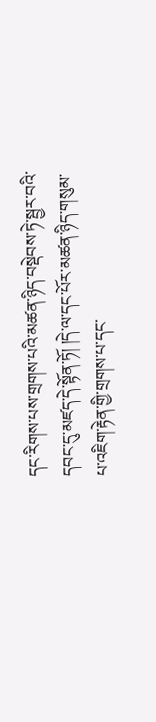དང་རིགས་པས་གྲགས་པའི་མཚན་ཉིད་བསྡེབས་ཏེ་སྦྱར་བའི་དབང་དུ་མཛད་དེ་སྟོན་ཏོ། །དེ་ལ་དང་པོར་མཚན་ཉིད་གསུམ་པ་འཇིག་རྟེན་གྱི་གྲགས་པ་དང་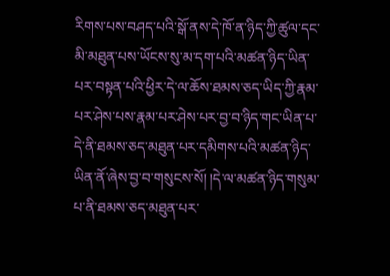རིགས་པས་བཤད་པའི་སྒོ་ནས་དེ་ཁོ་ན་ཉིད་ཀྱི་ཚུལ་དང་མི་མཐུན་པས་ཡོངས་སུ་མ་དག་པའི་མཚན་ཉིད་ཡིན་པར་བསྟན་པའི་ཕྱིར་དེ་ལ་ཆོས་ཐམས་ཅད་ཡིད་ཀྱི་རྣམ་པར་ཤེས་པས་རྣམ་པར་ཤེས་པར་བྱ་བ་ཉིད་གང་ཡིན་པ་དེ་ནི་ཐམས་ཅད་མཐུན་པར་དམིགས་པའི་མཚན་ཉིད་ཡིན་ནོ་ཞེས་བྱ་བ་གསུངས་སོ། །དེ་ལ་མཚན་ཉིད་གསུམ་པ་ནི་ཐམས་ཅད་མཐུན་པར་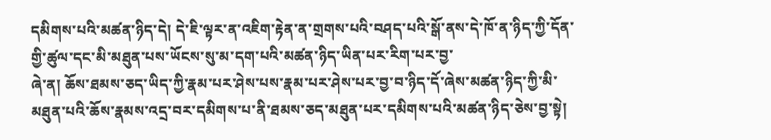དམིགས་པའི་མཚན་ཉིད་དེ། དེ་ཇི་ལྟར་ན་འཇིག་རྟེན་ན་གྲགས་པའི་བཤད་པའི་སྒོ་ནས་དེ་ཁོ་ན་ཉིད་ཀྱི་དོན་གྱི་ཚུལ་དང་མི་མཐུན་པས་ཡོངས་སུ་མ་དག་པའི་མཚན་ཉིད་ཡིན་པར་རིག་པར་བྱ་
ཞེ་ན། ཆོས་ཐམས་ཅད་ཡིད་ཀྱི་རྣམ་པར་ཤེས་པས་རྣམ་པར་ཤེས་པར་བྱ་བ་ཉིད་དོ་ཞེས་མཚན་ཉིད་ཀྱི་མི་མཐུན་པའི་ཆོས་རྣམས་འདྲ་བར་དམིགས་པ་ནི་ཐམས་ཅད་མཐུན་པར་དམིགས་པའི་མཚན་ཉིད་ཅེས་བྱ་སྟེ།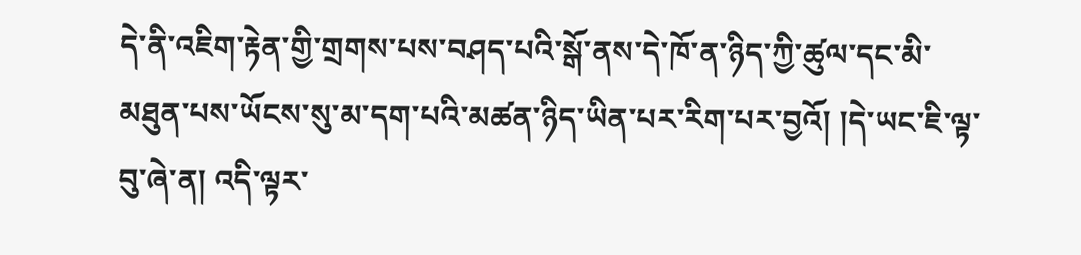དེ་ནི་འཇིག་རྟེན་གྱི་གྲགས་པས་བཤད་པའི་སྒོ་ནས་དེ་ཁོ་ན་ཉིད་ཀྱི་ཚུལ་དང་མི་མཐུན་པས་ཡོངས་སུ་མ་དག་པའི་མཚན་ཉིད་ཡིན་པར་རིག་པར་བྱའོ། །དེ་ཡང་ཇི་ལྟ་བུ་ཞེ་ན། འདི་ལྟར་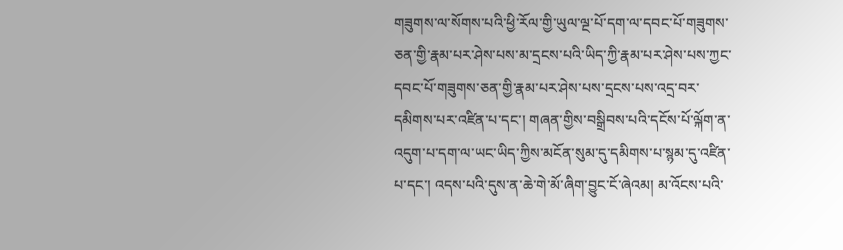གཟུགས་ལ་སོགས་པའི་ཕྱི་རོལ་གྱི་ཡུལ་ལྔ་པོ་དག་ལ་དབང་པོ་གཟུགས་ཅན་གྱི་རྣམ་པར་ཤེས་པས་མ་དྲངས་པའི་ཡིད་ཀྱི་རྣམ་པར་ཤེས་པས་ཀྱང་དབང་པོ་གཟུགས་ཅན་གྱི་རྣམ་པར་ཤེས་པས་དྲངས་པས་འདྲ་བར་དམིགས་པར་འཛིན་པ་དང་། གཞན་གྱིས་བསྒྲིབས་པའི་དངོས་པོ་ལྐོག་ན་འདུག་པ་དག་ལ་ཡང་ཡིད་ཀྱིས་མངོན་སུམ་དུ་དམིགས་པ་སྙམ་དུ་འཛིན་པ་དང་། འདས་པའི་དུས་ན་ཆེ་གེ་མོ་ཞིག་བྱུང་ངོ་ཞེའམ། མ་འོངས་པའི་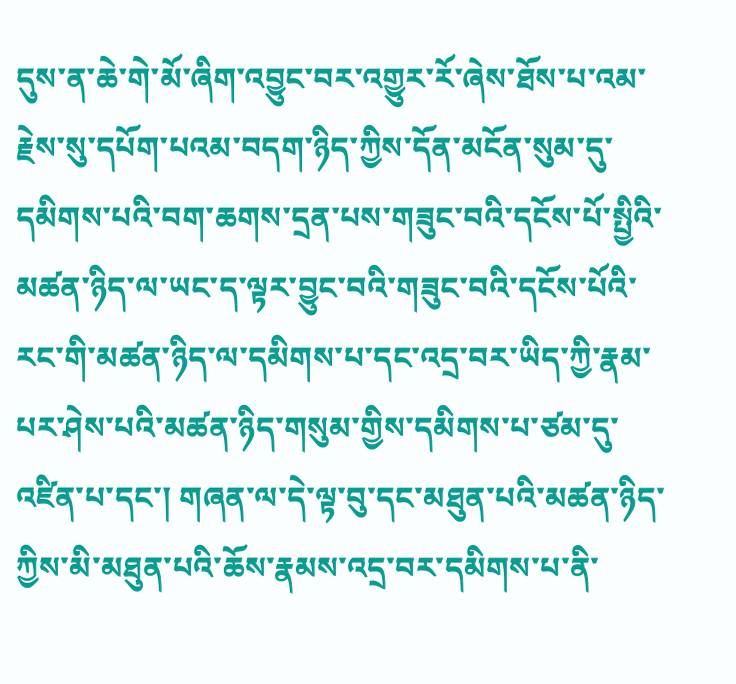དུས་ན་ཆེ་གེ་མོ་ཞིག་འབྱུང་བར་འགྱུར་རོ་ཞེས་ཐོས་པ་འམ་རྗེས་སུ་དཔོག་པའམ་བདག་ཉིད་ཀྱིས་དོན་མངོན་སུམ་དུ་དམིགས་པའི་བག་ཆགས་དྲན་པས་གཟུང་བའི་དངོས་པོ་སྤྱིའི་མཚན་ཉིད་ལ་ཡང་ད་ལྟར་བྱུང་བའི་གཟུང་བའི་དངོས་པོའི་རང་གི་མཚན་ཉིད་ལ་དམིགས་པ་དང་འདྲ་བར་ཡིད་ཀྱི་རྣམ་པར་ཤེས་པའི་མཚན་ཉིད་གསུམ་གྱིས་དམིགས་པ་ཙམ་དུ་འཛིན་པ་དང་། གཞན་ལ་དེ་ལྟ་བུ་དང་མཐུན་པའི་མཚན་ཉིད་ཀྱིས་མི་མཐུན་པའི་ཆོས་རྣམས་འདྲ་བར་དམིགས་པ་ནི་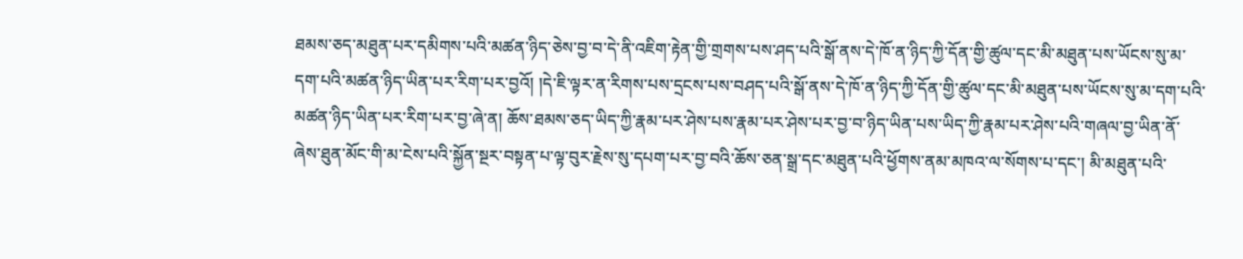ཐམས་ཅད་མཐུན་པར་དམིགས་པའི་མཚན་ཉིད་ཅེས་བྱ་བ་དེ་ནི་འཇིག་རྟེན་གྱི་གྲགས་པས་ཤད་པའི་སྒོ་ནས་དེ་ཁོ་ན་ཉིད་ཀྱི་དོན་གྱི་ཚུལ་དང་མི་མཐུན་པས་ཡོངས་སུ་མ་དག་པའི་མཚན་ཉིད་ཡིན་པར་རིག་པར་བྱའོ། །དེ་ཇི་ལྟར་ན་རིགས་པས་དྲངས་པས་བཤད་པའི་སྒོ་ནས་དེ་ཁོ་ན་ཉིད་ཀྱི་དོན་གྱི་ཚུལ་དང་མི་མཐུན་པས་ཡོངས་སུ་མ་དག་པའི་མཚན་ཉིད་ཡིན་པར་རིག་པར་བྱ་ཞེ་ན། ཆོས་ཐམས་ཅད་ཡིད་ཀྱི་རྣམ་པར་ཤེས་པས་རྣམ་པར་ཤེས་པར་བྱ་བ་ཉིད་ཡིན་པས་ཡིད་ཀྱི་རྣམ་པར་ཤེས་པའི་གཞལ་བྱ་ཡིན་ནོ་ཞེས་ཐུན་མོང་གི་མ་ངེས་པའི་སྐྱོན་སྔར་བསྟན་པ་ལྟ་བུར་རྗེས་སུ་དཔག་པར་བྱ་བའི་ཆོས་ཅན་སྒྲ་དང་མཐུན་པའི་ཕྱོགས་ནམ་མཁའ་ལ་སོགས་པ་དང་། མི་མཐུན་པའི་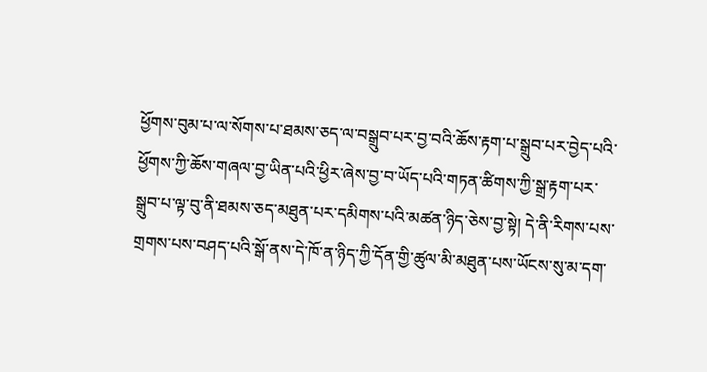ཕྱོགས་བུམ་པ་ལ་སོགས་པ་ཐམས་ཅད་ལ་བསྒྲུབ་པར་བྱ་བའི་ཆོས་རྟག་པ་སྒྲུབ་པར་བྱེད་པའི་
ཕྱོགས་ཀྱི་ཆོས་གཞལ་བྱ་ཡིན་པའི་ཕྱིར་ཞེས་བྱ་བ་ཡོད་པའི་གཏན་ཚིགས་ཀྱི་སྒྲ་རྟག་པར་སྒྲུབ་པ་ལྟ་བུ་ནི་ཐམས་ཅད་མཐུན་པར་དམིགས་པའི་མཚན་ཉིད་ཅེས་བྱ་སྟེ། དེ་ནི་རིགས་པས་གྲགས་པས་བཤད་པའི་སྒོ་ནས་དེ་ཁོ་ན་ཉིད་ཀྱི་དོན་གྱི་ཚུལ་མི་མཐུན་པས་ཡོངས་སུ་མ་དག་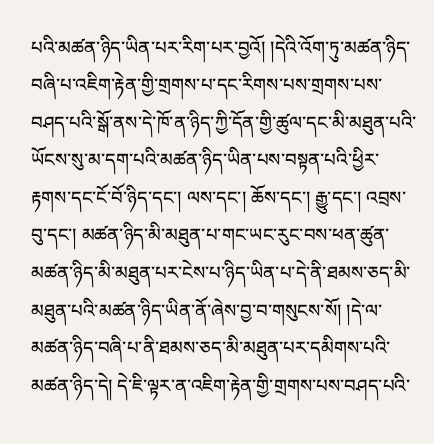པའི་མཚན་ཉིད་ཡིན་པར་རིག་པར་བྱའོ། །དེའི་འོག་ཏུ་མཚན་ཉིད་བཞི་པ་འཇིག་རྟེན་གྱི་གྲགས་པ་དང་རིགས་པས་གྲགས་པས་བཤད་པའི་སྒོ་ནས་དེ་ཁོ་ན་ཉིད་ཀྱི་དོན་གྱི་ཚུལ་དང་མི་མཐུན་པའི་ཡོངས་སུ་མ་དག་པའི་མཚན་ཉིད་ཡིན་པས་བསྟན་པའི་ཕྱིར་རྟགས་དང་ངོ་བོ་ཉིད་དང་། ལས་དང་། ཆོས་དང་། རྒྱུ་དང་། འབྲས་བུ་དང་། མཚན་ཉིད་མི་མཐུན་པ་གང་ཡང་རུང་བས་ཕན་ཚུན་མཚན་ཉིད་མི་མཐུན་པར་ངེས་པ་ཉིད་ཡིན་པ་དེ་ནི་ཐམས་ཅད་མི་མཐུན་པའི་མཚན་ཉིད་ཡིན་ནོ་ཞེས་བྱ་བ་གསུངས་སོ། །དེ་ལ་མཚན་ཉིད་བཞི་པ་ནི་ཐམས་ཅད་མི་མཐུན་པར་དམིགས་པའི་མཚན་ཉིད་དེ། དེ་ཇི་ལྟར་ན་འཇིག་རྟེན་གྱི་གྲགས་པས་བཤད་པའི་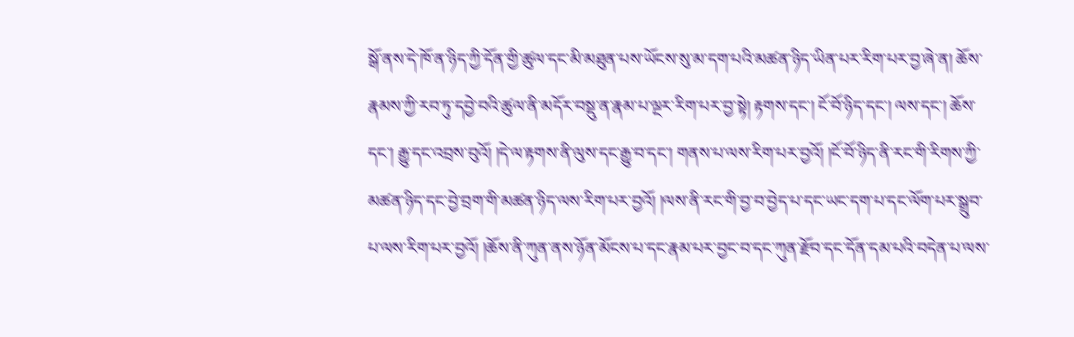སྒོ་ནས་དེ་ཁོ་ན་ཉིད་ཀྱི་དོན་གྱི་ཚུལ་དང་མི་མཐུན་པས་ཡོངས་སུ་མ་དག་པའི་མཚན་ཉིད་ཡིན་པར་རིག་པར་བྱ་ཞེ་ན། ཆོས་རྣམས་ཀྱི་རབ་ཏུ་དབྱེ་བའི་ཚུལ་ནི་མདོར་བསྡུ་ན་རྣམ་པ་ལྔར་རིག་པར་བྱ་སྟེ། རྟགས་དང་། ངོ་བོ་ཉིད་དང་། ལས་དང་། ཆོས་དང་། རྒྱུ་དང་འབྲས་བུའོ། །དེ་ལ་རྟགས་ནི་ལུས་དང་རྒྱུ་བ་དང་། གནས་པ་ལས་རིག་པར་བྱའོ། །ངོ་བོ་ཉིད་ནི་རང་གི་རིགས་ཀྱི་མཚན་ཉིད་དང་བྱེ་བྲག་གི་མཚན་ཉིད་ལས་རིག་པར་བྱའོ། །ལས་ནི་རང་གི་བྱ་བ་བྱེད་པ་དང་ཡང་དག་པ་དང་ལོག་པར་སྒྲུབ་པ་ལས་རིག་པར་བྱའོ། །ཆོས་ནི་ཀུན་ནས་ཉོན་མོངས་པ་དང་རྣམ་པར་བྱང་བ་དང་ཀུན་རྫོབ་དང་དོན་དམ་པའི་བདེན་པ་ལས་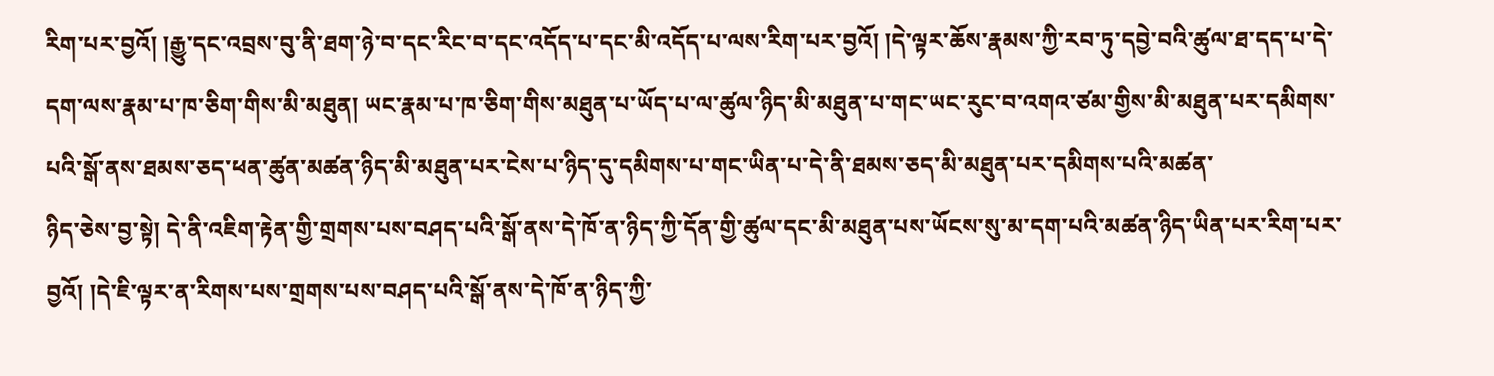རིག་པར་བྱའོ། །རྒྱུ་དང་འབྲས་བུ་ནི་ཐག་ཉེ་བ་དང་རིང་བ་དང་འདོད་པ་དང་མི་འདོད་པ་ལས་རིག་པར་བྱའོ། །དེ་ལྟར་ཆོས་རྣམས་ཀྱི་རབ་ཏུ་དབྱེ་བའི་ཚུལ་ཐ་དད་པ་དེ་དག་ལས་རྣམ་པ་ཁ་ཅིག་གིས་མི་མཐུན། ཡང་རྣམ་པ་ཁ་ཅིག་གིས་མཐུན་པ་ཡོད་པ་ལ་ཚུལ་ཉིད་མི་མཐུན་པ་གང་ཡང་རུང་བ་འགའ་ཙམ་གྱིས་མི་མཐུན་པར་དམིགས་པའི་སྒོ་ནས་ཐམས་ཅད་ཕན་ཚུན་མཚན་ཉིད་མི་མཐུན་པར་ངེས་པ་ཉིད་དུ་དམིགས་པ་གང་ཡིན་པ་དེ་ནི་ཐམས་ཅད་མི་མཐུན་པར་དམིགས་པའི་མཚན་
ཉིད་ཅེས་བྱ་སྟེ། དེ་ནི་འཇིག་རྟེན་གྱི་གྲགས་པས་བཤད་པའི་སྒོ་ནས་དེ་ཁོ་ན་ཉིད་ཀྱི་དོན་གྱི་ཚུལ་དང་མི་མཐུན་པས་ཡོངས་སུ་མ་དག་པའི་མཚན་ཉིད་ཡིན་པར་རིག་པར་བྱའོ། །དེ་ཇི་ལྟར་ན་རིགས་པས་གྲགས་པས་བཤད་པའི་སྒོ་ནས་དེ་ཁོ་ན་ཉིད་ཀྱི་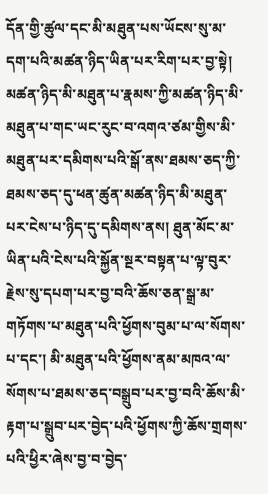དོན་གྱི་ཚུལ་དང་མི་མཐུན་པས་ཡོངས་སུ་མ་དག་པའི་མཚན་ཉིད་ཡིན་པར་རིག་པར་བྱ་སྟེ། མཚན་ཉིད་མི་མཐུན་པ་རྣམས་ཀྱི་མཚན་ཉིད་མི་མཐུན་པ་གང་ཡང་རུང་བ་འགའ་ཙམ་གྱིས་མི་མཐུན་པར་དམིགས་པའི་སྒོ་ནས་ཐམས་ཅད་ཀྱི་ཐམས་ཅད་དུ་ཕན་ཚུན་མཚན་ཉིད་མི་མཐུན་པར་ངེས་པ་ཉིད་དུ་དམིགས་ནས། ཐུན་མོང་མ་ཡིན་པའི་ངེས་པའི་སྐྱོན་སྔར་བསྟན་པ་ལྟ་བུར་རྗེས་སུ་དཔག་པར་བྱ་བའི་ཆོས་ཅན་སྒྲ་མ་གཏོགས་པ་མཐུན་པའི་ཕྱོགས་བུམ་པ་ལ་སོགས་པ་དང་། མི་མཐུན་པའི་ཕྱོགས་ནམ་མཁའ་ལ་སོགས་པ་ཐམས་ཅད་བསྒྲུབ་པར་བྱ་བའི་ཆོས་མི་རྟག་པ་སྒྲུབ་པར་བྱེད་པའི་ཕྱོགས་ཀྱི་ཆོས་གྲགས་པའི་ཕྱིར་ཞེས་བྱ་བ་བྱེད་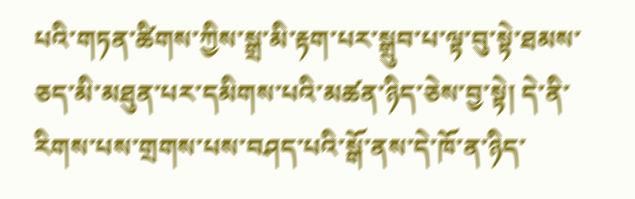པའི་གཏན་ཚིགས་ཀྱིས་སྒྲ་མི་རྟག་པར་སྒྲུབ་པ་ལྟ་བུ་སྟེ་ཐམས་ཅད་མི་མཐུན་པར་དམིགས་པའི་མཚན་ཉིད་ཅེས་བྱ་སྟེ། དེ་ནི་རིགས་པས་གྲགས་པས་བཤད་པའི་སྒོ་ནས་དེ་ཁོ་ན་ཉིད་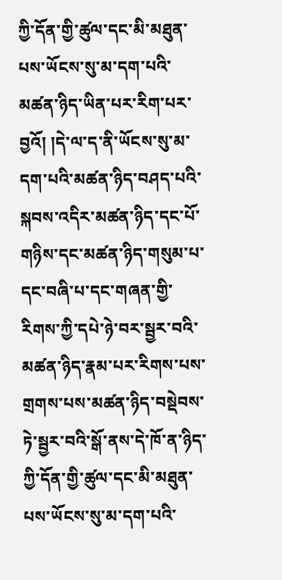ཀྱི་དོན་གྱི་ཚུལ་དང་མི་མཐུན་པས་ཡོངས་སུ་མ་དག་པའི་མཚན་ཉིད་ཡིན་པར་རིག་པར་བྱའོ། །དེ་ལ་ད་ནི་ཡོངས་སུ་མ་དག་པའི་མཚན་ཉིད་བཤད་པའི་སྐབས་འདིར་མཚན་ཉིད་དང་པོ་གཉིས་དང་མཚན་ཉིད་གསུམ་པ་དང་བཞི་པ་དང་གཞན་གྱི་རིགས་ཀྱི་དཔེ་ཉེ་བར་སྦྱར་བའི་མཚན་ཉིད་རྣམ་པར་རིགས་པས་གྲགས་པས་མཚན་ཉིད་བསྡེབས་ཏེ་སྦྱར་བའི་སྒོ་ནས་དེ་ཁོ་ན་ཉིད་ཀྱི་དོན་གྱི་ཚུལ་དང་མི་མཐུན་པས་ཡོངས་སུ་མ་དག་པའི་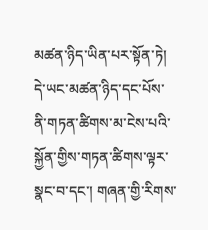མཚན་ཉིད་ཡིན་པར་སྟོན་ཏེ། དེ་ཡང་མཚན་ཉིད་དང་པོས་ནི་གཏན་ཚིགས་མ་ངེས་པའི་སྐྱོན་གྱིས་གཏན་ཚིགས་ལྟར་སྣང་བ་དང་། གཞན་གྱི་རིགས་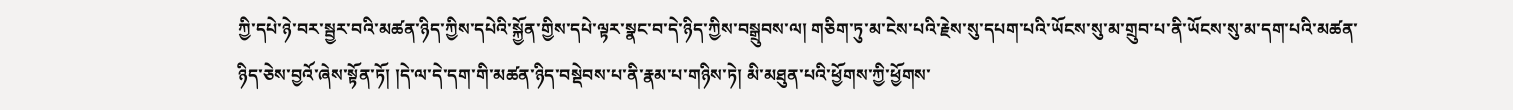ཀྱི་དཔེ་ཉེ་བར་སྦྱར་བའི་མཚན་ཉིད་ཀྱིས་དཔེའི་སྐྱོན་གྱིས་དཔེ་ལྟར་སྣང་བ་དེ་ཉིད་ཀྱིས་བསྒྲུབས་ལ། གཅིག་ཏུ་མ་ངེས་པའི་རྗེས་སུ་དཔག་པའི་ཡོངས་སུ་མ་གྲུབ་པ་ནི་ཡོངས་སུ་མ་དག་པའི་མཚན་ཉིད་ཅེས་བྱའོ་ཞེས་སྟོན་ཏོ། །དེ་ལ་དེ་དག་གི་མཚན་ཉིད་བསྡེབས་པ་ནི་རྣམ་པ་གཉིས་ཏེ། མི་མཐུན་པའི་ཕྱོགས་ཀྱི་ཕྱོགས་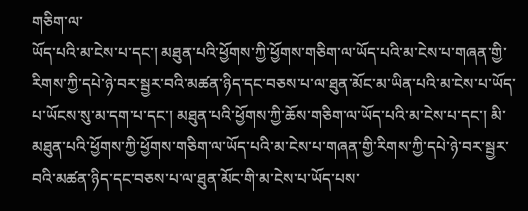གཅིག་ལ་
ཡོད་པའི་མ་ངེས་པ་དང་། མཐུན་པའི་ཕྱོགས་ཀྱི་ཕྱོགས་གཅིག་ལ་ཡོད་པའི་མ་ངེས་པ་གཞན་གྱི་རིགས་ཀྱི་དཔེ་ཉེ་བར་སྦྱར་བའི་མཚན་ཉིད་དང་བཅས་པ་ལ་ཐུན་མོང་མ་ཡིན་པའི་མ་ངེས་པ་ཡོད་པ་ཡོངས་སུ་མ་དག་པ་དང་། མཐུན་པའི་ཕྱོགས་ཀྱི་ཆོས་གཅིག་ལ་ཡོད་པའི་མ་ངེས་པ་དང་། མི་མཐུན་པའི་ཕྱོགས་ཀྱི་ཕྱོགས་གཅིག་ལ་ཡོད་པའི་མ་ངེས་པ་གཞན་གྱི་རིགས་ཀྱི་དཔེ་ཉེ་བར་སྦྱར་བའི་མཚན་ཉིད་དང་བཅས་པ་ལ་ཐུན་མོང་གི་མ་ངེས་པ་ཡོད་པས་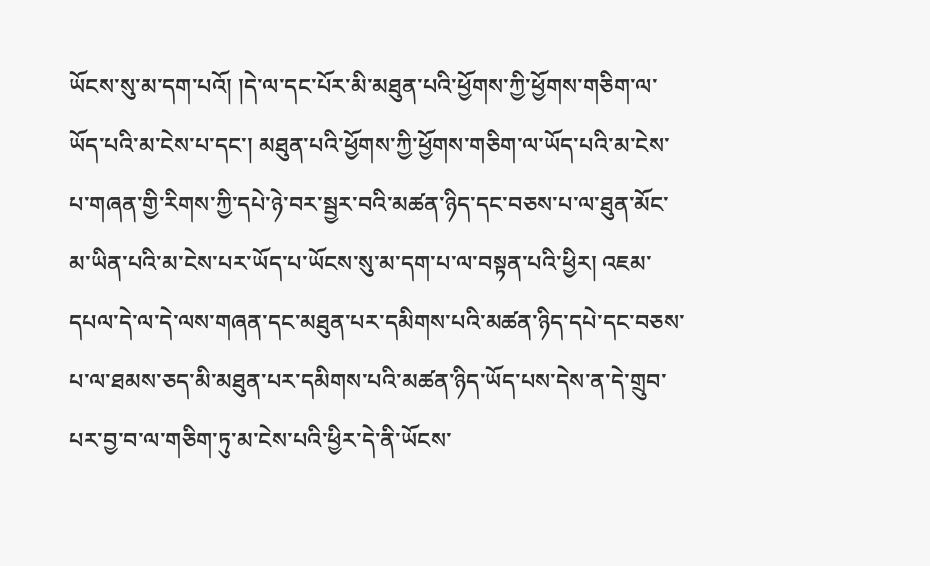ཡོངས་སུ་མ་དག་པའོ། །དེ་ལ་དང་པོར་མི་མཐུན་པའི་ཕྱོགས་ཀྱི་ཕྱོགས་གཅིག་ལ་ཡོད་པའི་མ་ངེས་པ་དང་། མཐུན་པའི་ཕྱོགས་ཀྱི་ཕྱོགས་གཅིག་ལ་ཡོད་པའི་མ་ངེས་པ་གཞན་གྱི་རིགས་ཀྱི་དཔེ་ཉེ་བར་སྦྱར་བའི་མཚན་ཉིད་དང་བཅས་པ་ལ་ཐུན་མོང་མ་ཡིན་པའི་མ་ངེས་པར་ཡོད་པ་ཡོངས་སུ་མ་དག་པ་ལ་བསྟན་པའི་ཕྱིར། འཇམ་དཔལ་དེ་ལ་དེ་ལས་གཞན་དང་མཐུན་པར་དམིགས་པའི་མཚན་ཉིད་དཔེ་དང་བཅས་པ་ལ་ཐམས་ཅད་མི་མཐུན་པར་དམིགས་པའི་མཚན་ཉིད་ཡོད་པས་དེས་ན་དེ་གྲུབ་པར་བྱ་བ་ལ་གཅིག་ཏུ་མ་ངེས་པའི་ཕྱིར་དེ་ནི་ཡོངས་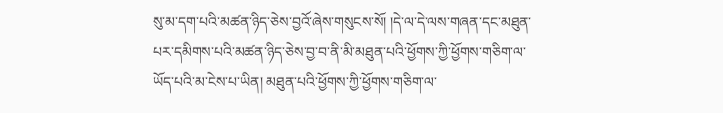སུ་མ་དག་པའི་མཚན་ཉིད་ཅེས་བྱའོ་ཞེས་གསུངས་སོ། །དེ་ལ་དེ་ལས་གཞན་དང་མཐུན་པར་དམིགས་པའི་མཚན་ཉིད་ཅེས་བྱ་བ་ནི་མི་མཐུན་པའི་ཕྱོགས་ཀྱི་ཕྱོགས་གཅིག་ལ་ཡོད་པའི་མ་ངེས་པ་ཡིན། མཐུན་པའི་ཕྱོགས་ཀྱི་ཕྱོགས་གཅིག་ལ་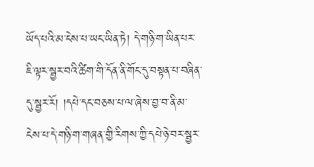ཡོད་པའི་མ་ངེས་པ་ཡང་ཡིན་ཏེ། དེ་གཉི་ག་ཡིན་པར་ཇི་ལྟར་སྦྱར་བའི་ཚིག་གི་དོན་ནི་གོང་དུ་བསྟན་པ་བཞིན་དུ་སྦྱར་རོ། །དཔེ་དང་བཅས་པ་ལ་ཞེས་བྱ་བ་ནི་མ་ངེས་པ་དེ་གཉི་ག་གཞན་གྱི་རིགས་ཀྱི་དཔེ་ཉེ་བར་སྦྱར་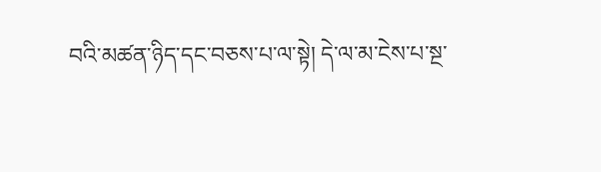བའི་མཚན་ཉིད་དང་བཅས་པ་ལ་སྟེ། དེ་ལ་མ་ངེས་པ་སྔ་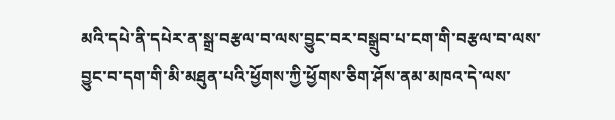མའི་དཔེ་ནི་དཔེར་ན་སྒྲ་བརྩལ་བ་ལས་བྱུང་བར་བསྒྲུབ་པ་ངག་གི་བརྩལ་བ་ལས་བྱུང་བ་དག་གི་མི་མཐུན་པའི་ཕྱོགས་ཀྱི་ཕྱོགས་ཅིག་ཤོས་ནམ་མཁའ་དེ་ལས་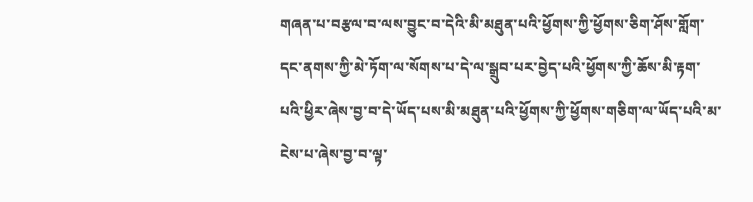གཞན་པ་བརྩལ་བ་ལས་བྱུང་བ་དེའི་མི་མཐུན་པའི་ཕྱོགས་ཀྱི་ཕྱོགས་ཅིག་ཤོས་གློག་དང་ནགས་ཀྱི་མེ་ཏོག་ལ་སོགས་པ་དེ་ལ་སྒྲུབ་པར་བྱེད་པའི་ཕྱོགས་ཀྱི་ཆོས་མི་རྟག་པའི་ཕྱིར་ཞེས་བྱ་བ་དེ་ཡོད་པས་མི་མཐུན་པའི་ཕྱོགས་ཀྱི་ཕྱོགས་གཅིག་ལ་ཡོད་པའི་མ་ངེས་པ་ཞེས་བྱ་བ་ལྟ་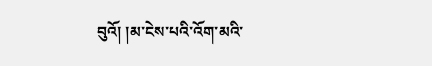བུའོ། །མ་ངེས་པའི་འོག་མའི་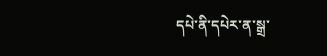དཔེ་ནི་དཔེར་ན་སྒྲ་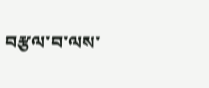བརྩལ་བ་ལས་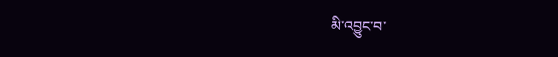མི་འབྱུང་བ་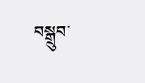བསྒྲུབ་